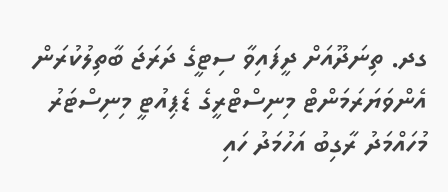ގދ. ތިނަދޫއަށް ދީފައިވާ ސިޓީގެ ދަރަޖަ ބާތިލުކުރަން އެންވަޔަރަމަންޓް މިނިސްޓްރީގެ ޑެޕިއުޓީ މިނިސްޓަރު މުހައްމަދު ރާގިބު އަހުމަދު ހައި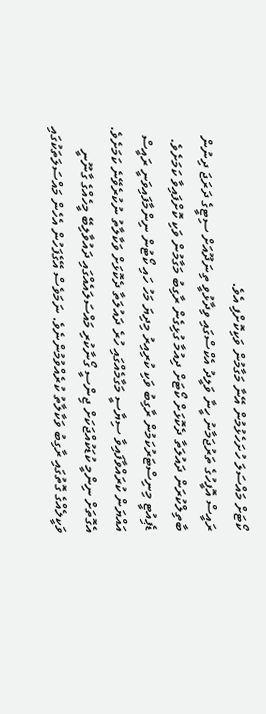ކޯޓަށް މައްސަލަ ހުށަހެޅުމުން އޭނާ މަގާމުން ވަކިކޮށްފި އެވެ.
ރައީސް އޮފީހުގެ ތަރުޖަމާނު ހީނާ ވަލީދު އެކްސްގައި ވިދާޅުވީ ތިނަދޫއަށް ސިޓީގެ ދަރަޖަ ދިނުން ބާތިލްކުރަން ދައުލަތާ ދެކޮޅަށް ކޯޓަށް ދިއުމާ ގުޅިގެން ރާގިބު މަގާމުން ވަކި ކޮށްފައިވާ ކަމަށެވެ.
ޑެޕިއުޓީ މިނިސްޓަރުކަމުން ރާގިބު ވަކި ކުރިއިރު މިދިޔަ މަހު ހައި ކޯޓުން ނިންމާފައިވަނީ ރައީސް އައްޔަން ކުރައްވާފައިވާ ސިޔާސީ މަގާމެއްގައި ހުރެ ދައުލަތާ ދެކޮޅަށް ވަކާލާތު ނުކުރެވޭނެ ކަމަށެވެ.
އެގޮތަށް ނިންމީ ކުޑަކުއްޖަކަށް ޖިންސީ ގޯނާކުރި މައްސަލައެއްގައި ދައުވާލިބޭ މީހެއްގެ ގާނޫނީ ވަކީލެއްގެ ގޮތުގައި ރާގިބު ވަކާލާތު ކުރެއްވުމުންނެވެ. ނަމަވެސް އޭގެފަހުން އެހެން މައްސަލަތަކުގައި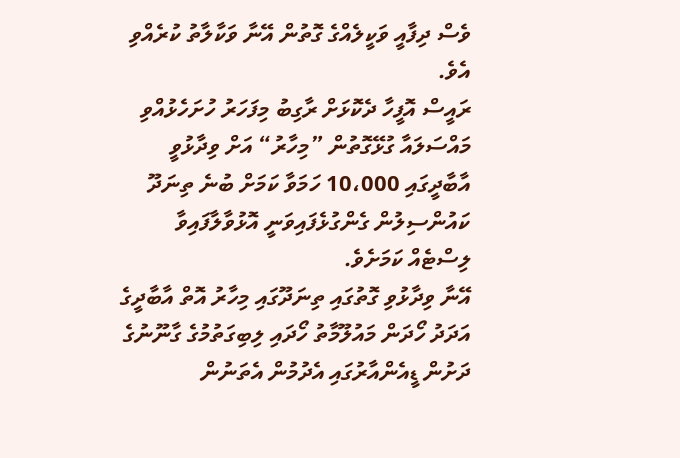ވެސް ދިފާއީ ވަކީލެއްގެ ގޮތުން އޭނާ ވަކާލާތު ކުރެއްވި އެވެ.
ރައީސް އޮފީހާ ދެކޮޅަށް ރާގިބު މިފަހަރު ހުށަހެޅުއްވި މައްސަލައާ ގުޅޭގޮތުން ”މިހާރު“ އަށް ވިދާޅުވީ އާބާދީގައި 10،000 ހަމަވާ ކަމަށް ބުނެ ތިނަދޫ ކައުންސިލުން ގެންގުޅެފައިވަނީ އޮޅުވާލާފައިވާ ލިސްޓެއް ކަމަށެވެ.
އޭނާ ވިދާޅުވި ގޮތުގައި ތިނަދޫގައި މިހާރު އޮތް އާބާދީގެ އަދަދު ހޯދަން މައުލޫމާތު ހޯދައި ލިބިގަތުމުގެ ގާނޫނުގެ ދަށުން ޑީއެންއާރުގައި އެދުމުން އެތަނުން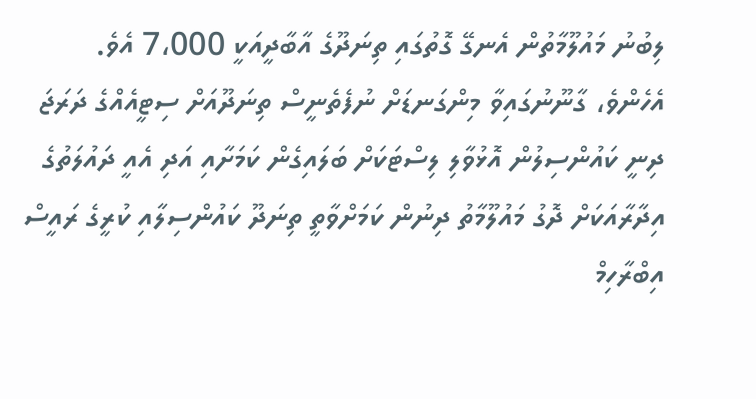ލިބުނު މައުލޫމާތުން އެނގޭ ގޮތުގައި ތިނަދޫގެ އާބާދީއަކީ 7،000 އެވެ.
އެހެންވެ، ގާނޫނުގައިވާ މިންގަނޑަށް ނުފެތެނީސް ތިނަދޫއަށް ސިޓީއެއްގެ ދަރަޖަ ދިނީ ކައުންސިލުން އޮޅުވާލި ލިސްޓަކަށް ބަލައިގެން ކަމަށާއި އަދި އެއީ ދައުލަތުގެ އިދާރާއަކަށް ދޮގު މައުލޫމާތު ދިނުން ކަމަށްވާތީ ތިނަދޫ ކައުންސިލާއި ކުރީގެ ރައީސް އިބްރާހިމް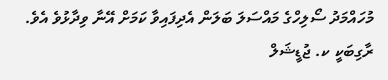މުހައްމަދު ސޯލިހްގެ މައްސަލަ ބަލަން އެދިފައިވާ ކަމަށް އޭނާ ވިދާޅުވެ އެވެ.
ރާގިބަކީ ކ. ޖުޑީޝަލް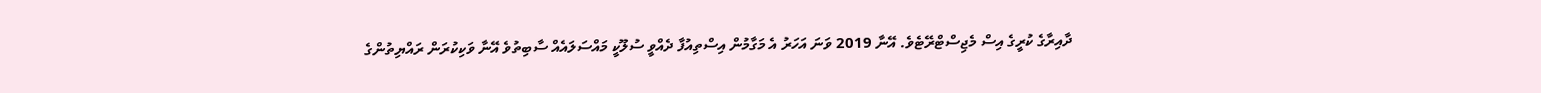ދާއިރާގެ ކުރީގެ އިސް މެޖިސްޓްރޭޓެވެ. އޭނާ 2019 ވަނަ އަހަރު އެ މަގާމުން އިސްތިއުފާ ދެއްވީ ސުލޫކީ މައްސަލައެއް ސާބިތުވެ އޭނާ ވަކިކުރަން ރައްޔިތުންގެ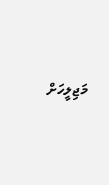މަޖިލީހަށް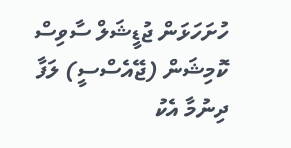ހުށަހަޅަން ޖުޑީޝަލް ސާވިސް ކޮމިޝަން (ޖޭއެސްސީ) ލަފާ ދިނުމާ އެކު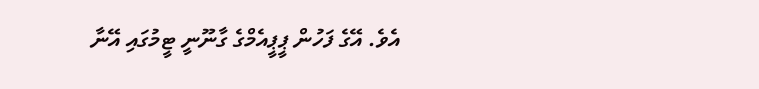އެވެ. އޭގެ ފަހުން ޕީޕީއެމްގެ ގާނޫނީ ޓީމުގައި އޭނާ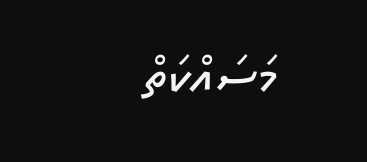މަސައްކަތް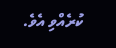ކުރެއްވި އެވެ.